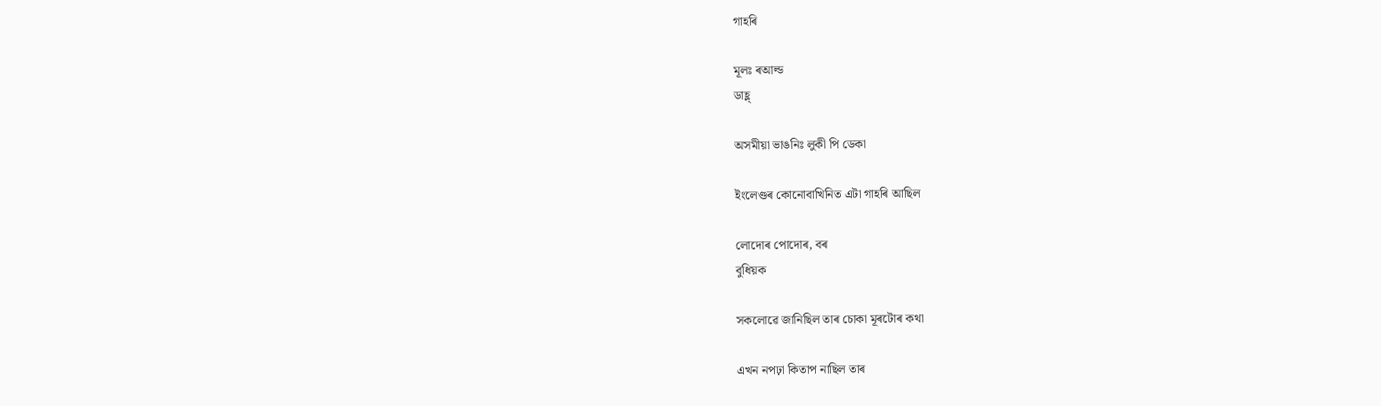গাহৰি

মূলঃ ৰআল্ড
ডাহ্ল্

অসমীয়া ভাঙনিঃ লুকী পি ডেকা

ইংলেণ্ডৰ কোনোবাখিনিত এটা গাহৰি আছিল

লোদোৰ পোদোৰ, বৰ
বুধিয়ক

সকলোৱে জানিছিল তাৰ চোকা মূৰটোৰ কথা

এখন নপঢ়া কিতাপ নাছিল তাৰ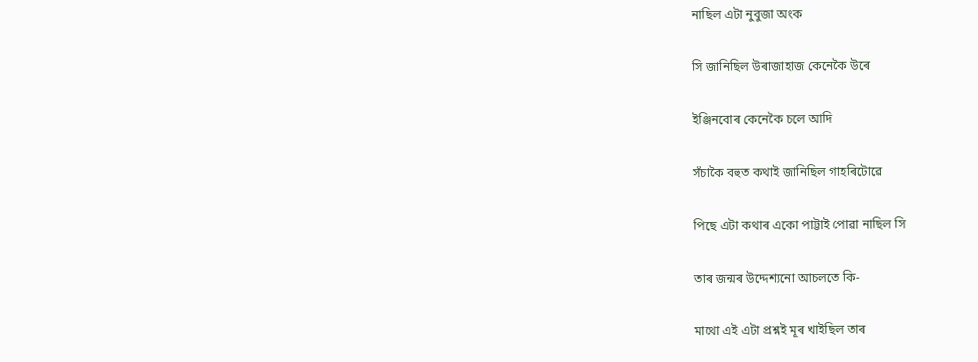নাছিল এটা নুবুজা অংক

সি জানিছিল উৰাজাহাজ কেনেকৈ উৰে

ইঞ্জিনবোৰ কেনেকৈ চলে আদি

সঁচাকৈ বহুত কথাই জানিছিল গাহৰিটোৱে

পিছে এটা কথাৰ একো পাট্টাই পোৱা নাছিল সি

তাৰ জন্মৰ উদ্দেশ্যনো আচলতে কি-

মাথো এই এটা প্ৰশ্নই মূৰ খাইছিল তাৰ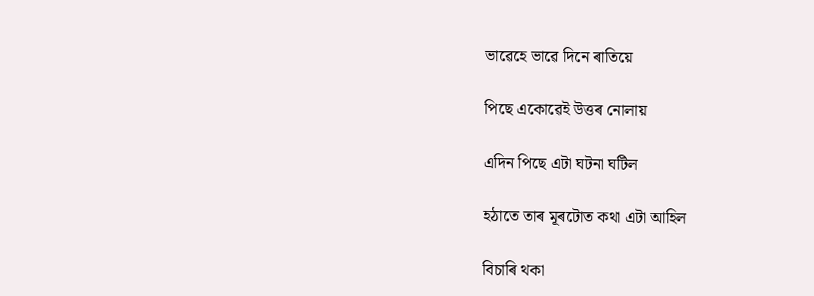ভাৱেহে ভাৱে দিনে ৰাতিয়ে

পিছে একোৱেই উত্তৰ নোলায়

এদিন পিছে এটা ঘটনা ঘটিল

হঠাতে তাৰ মূৰটোত কথা এটা আহিল

বিচাৰি থকা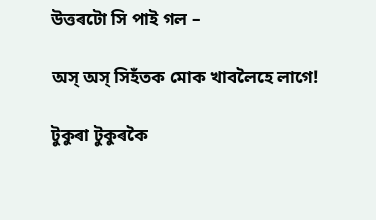উত্তৰটো সি পাই গল –

অস্ অস্ সিহঁতক মোক খাবলৈহে লাগে!

টুকুৰা টুকুৰকৈ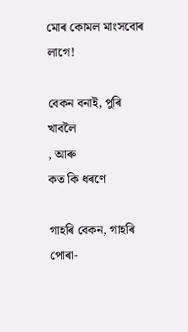মোৰ কোমল মাংসবোৰ লাগে!

বেকন বনাই, পুৰি
খাবলৈ
, আৰু
কত কি ধৰণে

গাহৰি বেকন, গাহৰি
পোৰা-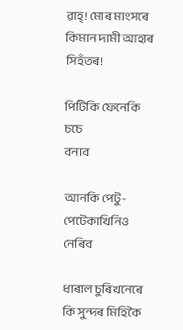ৱাহ্! মোৰ মাংসৰে কিমান দামী আহাৰ সিহঁতৰ!

পিটিকি ফেনেকি চচে
বনাব

আনকি পেটু-পেটেকাখিনিও নেৰিব

ধাৰাল চুৰিখনেৰে কি সুন্দৰ মিহিকৈ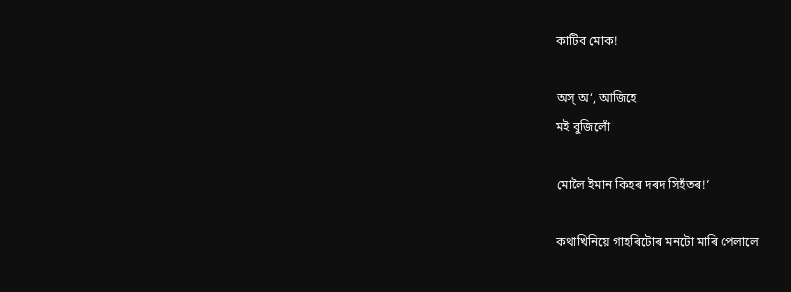কাটিব মোক!

অস্ অ‘, আজিহে
মই বুজিলোঁ

মোলৈ ইমান কিহৰ দৰদ সিহঁতৰ!ʼ

কথাখিনিয়ে গাহৰিটোৰ মনটো মাৰি পেলালে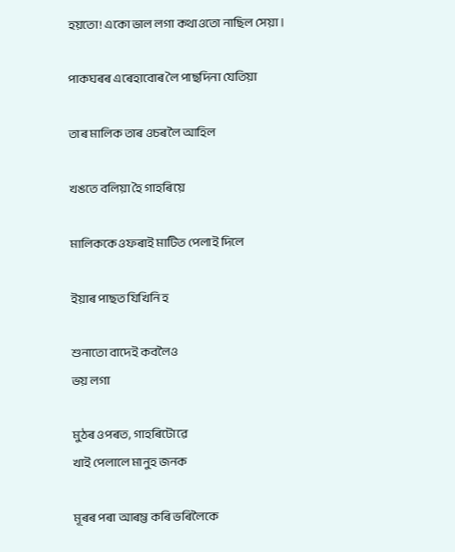হয়তো! একো ভাল লগা কথাওতো নাছিল সেয়া।

পাকঘৰৰ এৰেহাবোৰ লৈ পাছদিনা যেতিয়া

তাৰ মালিক তাৰ ওচৰলৈ আহিল

খঙতে বলিয়া হৈ গাহৰিয়ে

মালিককে ওফৰাই মাটিত পেলাই দিলে

ইয়াৰ পাছত যিখিনি হ

শুনাতো বাদেই কবলৈও
ভয় লগা

মুঠৰ ওপৰত, গাহৰিটোৱে
খাই পেলালে মানুহ জনক

মূৰৰ পৰা আৰম্ভ কৰি ভৰিলৈকে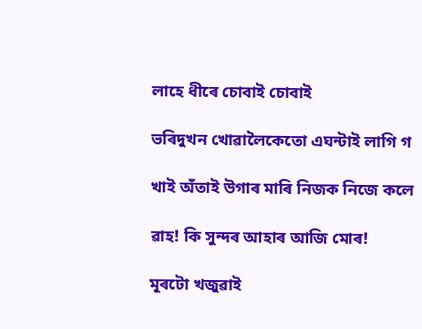লাহে ধীৰে চোবাই চোবাই

ভৰিদুখন খোৱালৈকেতো এঘন্টাই লাগি গ

খাই অঁতাই উগাৰ মাৰি নিজক নিজে কলে

ৱাহ! কি সুন্দৰ আহাৰ আজি মোৰ!

মূৰটো খজুৱাই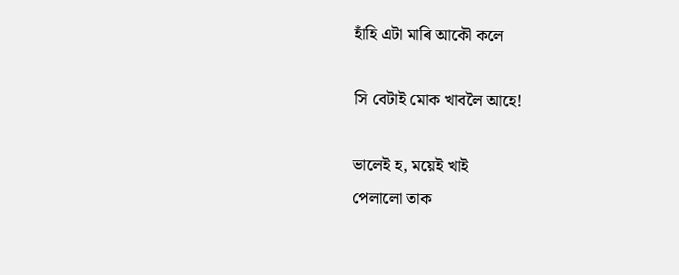হাঁহি এটা মাৰি আকৌ কলে

সি বেটাই মোক খাবলৈ আহে!

ভালেই হ, ময়েই খাই
পেলালো তাক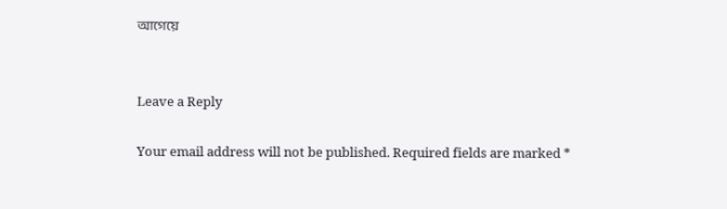আগেয়ে


Leave a Reply

Your email address will not be published. Required fields are marked *